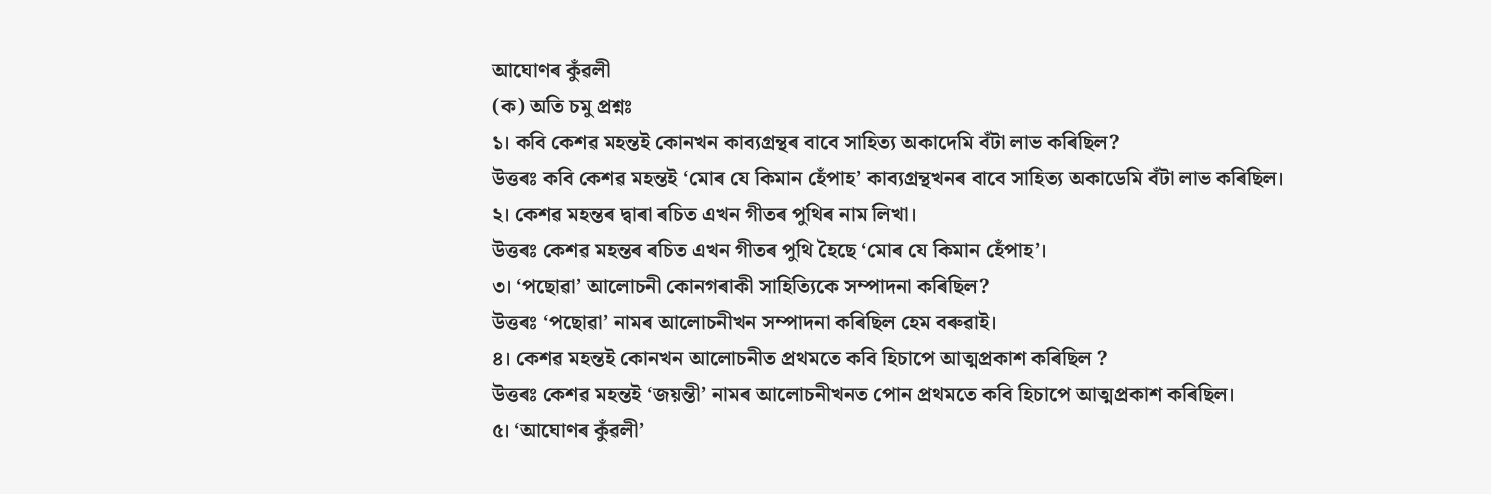আঘোণৰ কুঁৱলী
(ক) অতি চমু প্ৰশ্নঃ
১। কবি কেশৱ মহন্তই কোনখন কাব্যগ্রন্থৰ বাবে সাহিত্য অকাদেমি বঁটা লাভ কৰিছিল?
উত্তৰঃ কবি কেশৱ মহন্তই ‘মোৰ যে কিমান হেঁপাহ’ কাব্যগ্রন্থখনৰ বাবে সাহিত্য অকাডেমি বঁটা লাভ কৰিছিল।
২। কেশৱ মহন্তৰ দ্বাৰা ৰচিত এখন গীতৰ পুথিৰ নাম লিখা।
উত্তৰঃ কেশৱ মহন্তৰ ৰচিত এখন গীতৰ পুথি হৈছে ‘মোৰ যে কিমান হেঁপাহ’।
৩। ‘পছোৱা’ আলোচনী কোনগৰাকী সাহিত্যিকে সম্পাদনা কৰিছিল?
উত্তৰঃ ‘পছোৱা’ নামৰ আলোচনীখন সম্পাদনা কৰিছিল হেম বৰুৱাই।
৪। কেশৱ মহন্তই কোনখন আলোচনীত প্রথমতে কবি হিচাপে আত্মপ্রকাশ কৰিছিল ?
উত্তৰঃ কেশৱ মহন্তই ‘জয়ন্তী’ নামৰ আলোচনীখনত পোন প্রথমতে কবি হিচাপে আত্মপ্রকাশ কৰিছিল।
৫। ‘আঘোণৰ কুঁৱলী’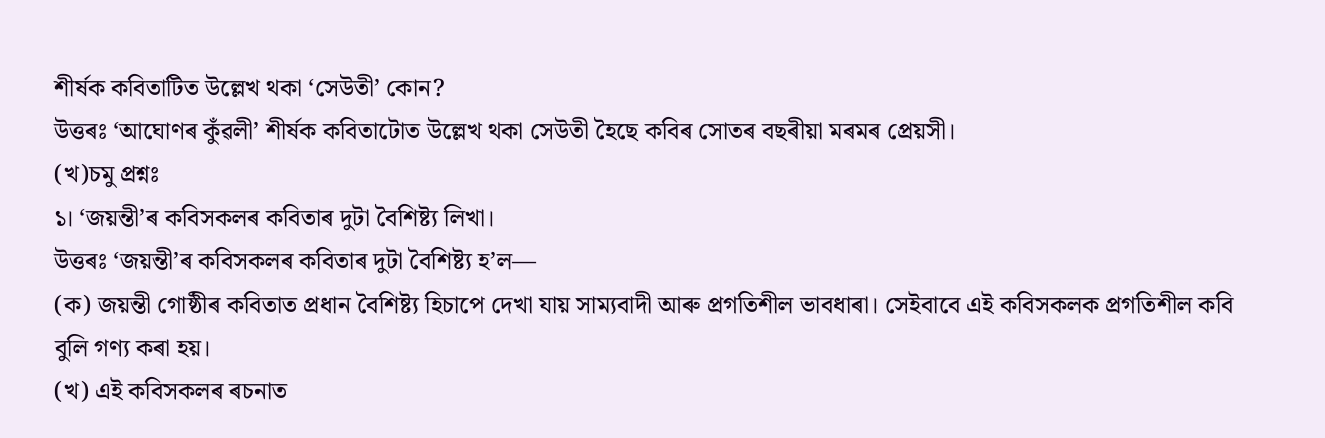শীর্ষক কবিতাটিত উল্লেখ থকা ‘সেউতী’ কোন?
উত্তৰঃ ‘আঘোণৰ কুঁৱলী’ শীর্ষক কবিতাটোত উল্লেখ থকা সেউতী হৈছে কবিৰ সোতৰ বছৰীয়া মৰমৰ প্ৰেয়সী।
(খ)চমু প্ৰশ্নঃ
১। ‘জয়ন্তী’ৰ কবিসকলৰ কবিতাৰ দুটা বৈশিষ্ট্য লিখা।
উত্তৰঃ ‘জয়ন্তী’ৰ কবিসকলৰ কবিতাৰ দুটা বৈশিষ্ট্য হ’ল—
(ক) জয়ন্তী গোষ্ঠীৰ কবিতাত প্ৰধান বৈশিষ্ট্য হিচাপে দেখা যায় সাম্যবাদী আৰু প্রগতিশীল ভাবধাৰা। সেইবাবে এই কবিসকলক প্রগতিশীল কবি বুলি গণ্য কৰা হয়।
(খ) এই কবিসকলৰ ৰচনাত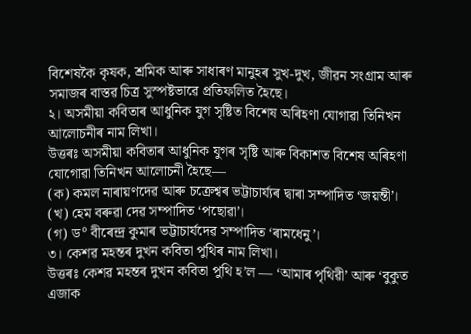বিশেষকৈ কৃষক, শ্রমিক আৰু সাধাৰণ মানুহৰ সুখ-দুখ, জীৱন সংগ্ৰাম আৰু সমাজৰ বাস্তৱ চিত্ৰ সুস্পষ্টভাৱে প্ৰতিফলিত হৈছে।
২। অসমীয়া কবিতাৰ আধুনিক যুগ সৃষ্টিত বিশেষ অৰিহণা যোগাৱা তিনিখন আলোচনীৰ নাম লিখা।
উত্তৰঃ অসমীয়া কবিতাৰ আধুনিক যুগৰ সৃষ্টি আৰু বিকাশত বিশেষ অৰিহণা যোগোৱা তিনিখন আলোচনী হৈছে—
(ক) কমল নাৰায়ণদেৱ আৰু চক্ৰেশ্বৰ ভট্টাচাৰ্য্যৰ দ্বাৰা সম্পাদিত ‘জয়ন্তী’।
(খ) হেম বৰুৱা দেৱ সম্পাদিত ‘পছোৱা’।
(গ) ড° বীৰেন্দ্ৰ কুমাৰ ভট্টাচাৰ্যদেৱ সম্পাদিত ‘ৰামধেনু’।
৩। কেশৱ মহন্তৰ দুখন কবিতা পুথিৰ নাম লিখা।
উত্তৰঃ কেশৱ মহন্তৰ দুখন কবিতা পুথি হ’ল — ‘আমাৰ পৃথিৱী’ আৰু ‘বুকুত এজাক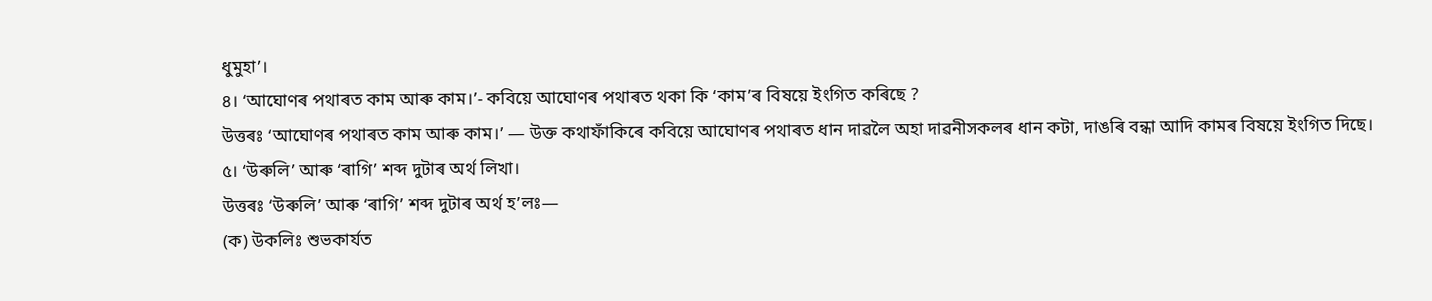ধুমুহা’।
৪। ‘আঘোণৰ পথাৰত কাম আৰু কাম।’- কবিয়ে আঘোণৰ পথাৰত থকা কি ‘কাম’ৰ বিষয়ে ইংগিত কৰিছে ?
উত্তৰঃ ‘আঘোণৰ পথাৰত কাম আৰু কাম।’ — উক্ত কথাফাঁকিৰে কবিয়ে আঘোণৰ পথাৰত ধান দাৱলৈ অহা দাৱনীসকলৰ ধান কটা, দাঙৰি বন্ধা আদি কামৰ বিষয়ে ইংগিত দিছে।
৫। ‘উৰুলি’ আৰু ‘ৰাগি’ শব্দ দুটাৰ অৰ্থ লিখা।
উত্তৰঃ ‘উৰুলি’ আৰু ‘ৰাগি’ শব্দ দুটাৰ অৰ্থ হ’লঃ—
(ক) উকলিঃ শুভকার্যত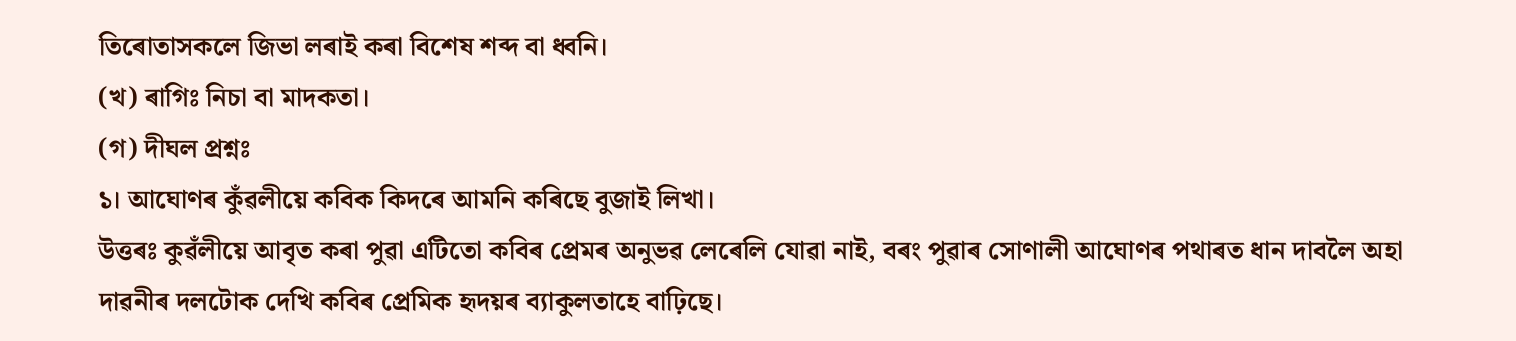তিৰোতাসকলে জিভা লৰাই কৰা বিশেষ শব্দ বা ধ্বনি।
(খ) ৰাগিঃ নিচা বা মাদকতা।
(গ) দীঘল প্ৰশ্নঃ
১। আঘোণৰ কুঁৱলীয়ে কবিক কিদৰে আমনি কৰিছে বুজাই লিখা।
উত্তৰঃ কুৱঁলীয়ে আবৃত কৰা পুৱা এটিতো কবিৰ প্ৰেমৰ অনুভৱ লেৰেলি যোৱা নাই, বৰং পুৱাৰ সোণালী আঘোণৰ পথাৰত ধান দাবলৈ অহা দাৱনীৰ দলটোক দেখি কবিৰ প্ৰেমিক হৃদয়ৰ ব্যাকুলতাহে বাঢ়িছে।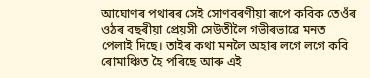আঘোণৰ পথাৰৰ সেই সোণবৰণীয়া ৰূপে কবিক তেওঁৰ ওঠৰ বছৰীয়া প্ৰেয়সী সেউতীলৈ গভীৰভাৱে মনত পেলাই দিছে। তাইৰ কথা মনলৈ অহাৰ লগে লগে কবি ৰোমাঞ্চিত হৈ পৰিছে আৰু এই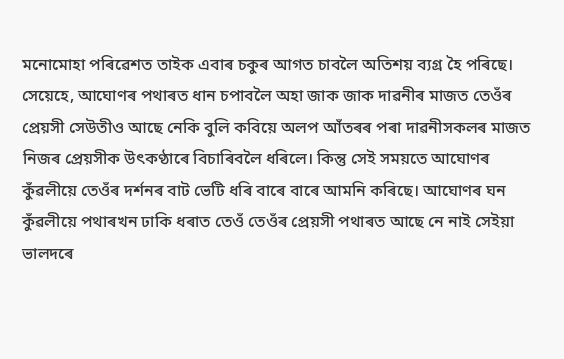মনোমোহা পৰিৱেশত তাইক এবাৰ চকুৰ আগত চাবলৈ অতিশয় ব্যগ্ৰ হৈ পৰিছে। সেয়েহে, আঘোণৰ পথাৰত ধান চপাবলৈ অহা জাক জাক দাৱনীৰ মাজত তেওঁৰ প্ৰেয়সী সেউতীও আছে নেকি বুলি কবিয়ে অলপ আঁতৰৰ পৰা দাৱনীসকলৰ মাজত নিজৰ প্ৰেয়সীক উৎকণ্ঠাৰে বিচাৰিবলৈ ধৰিলে। কিন্তু সেই সময়তে আঘোণৰ কুঁৱলীয়ে তেওঁৰ দৰ্শনৰ বাট ভেটি ধৰি বাৰে বাৰে আমনি কৰিছে। আঘোণৰ ঘন কুঁৱলীয়ে পথাৰখন ঢাকি ধৰাত তেওঁ তেওঁৰ প্ৰেয়সী পথাৰত আছে নে নাই সেইয়া ভালদৰে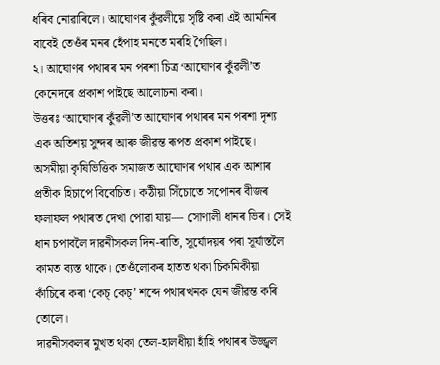ধৰিব নোৱাৰিলে। আঘোণৰ কুঁৱলীয়ে সৃষ্টি কৰা এই আমনিৰ বাবেই তেওঁৰ মনৰ হেঁপাহ মনতে মৰহি গৈছিল।
২। আঘোণৰ পথাৰৰ মন পৰশা চিত্র ‘আঘোণৰ কুঁৱলী’ত কেনেদৰে প্ৰকাশ পাইছে আলোচনা কৰা।
উত্তৰঃ ‘আঘোণৰ কুঁৱলী’ত আঘোণৰ পথাৰৰ মন পৰশা দৃশ্য এক অতিশয় সুন্দৰ আৰু জীৱন্ত ৰূপত প্ৰকাশ পাইছে। অসমীয়া কৃষিভিত্তিক সমাজত আঘোণৰ পথাৰ এক আশাৰ প্ৰতীক হিচাপে বিবেচিত। কঠীয়া সিঁচোতে সপোনৰ বীজৰ ফলাফল পথাৰত দেখা পোৱা যায়— সোণালী ধানৰ ভিৰ। সেই ধান চপাবলৈ দাৱনীসকল দিন-ৰাতি, সূৰ্যোদয়ৰ পৰা সূৰ্যাস্তলৈ কামত ব্যস্ত থাকে। তেওঁলোকৰ হাতত থকা চিকমিকীয়া কাঁচিৰে কৰা ‘কেচ্ কেচ্’ শব্দে পথাৰখনক যেন জীৱন্ত কৰি তোলে।
দাৱনীসকলৰ মুখত থকা তেল-হালধীয়া হাঁহি পথাৰৰ উজ্জ্বল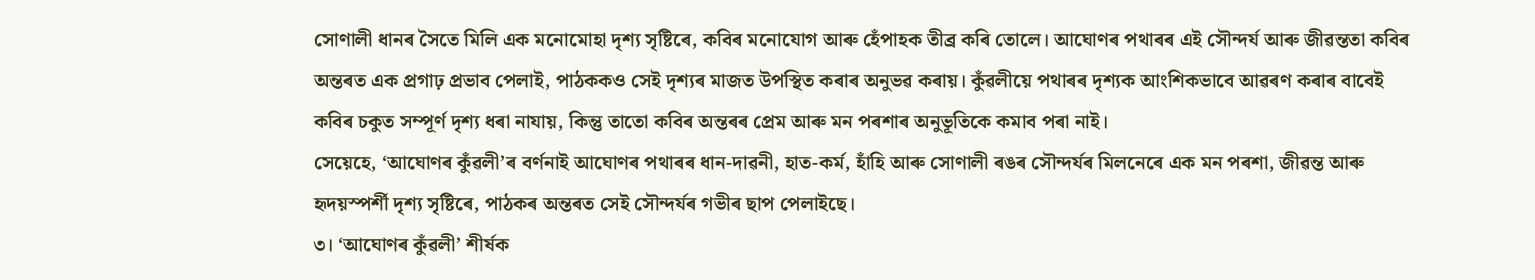সোণালী ধানৰ সৈতে মিলি এক মনোমোহা দৃশ্য সৃষ্টিৰে, কবিৰ মনোযোগ আৰু হেঁপাহক তীব্ৰ কৰি তোলে। আঘোণৰ পথাৰৰ এই সৌন্দৰ্য আৰু জীৱন্ততা কবিৰ অন্তৰত এক প্ৰগাঢ় প্ৰভাব পেলাই, পাঠককও সেই দৃশ্যৰ মাজত উপস্থিত কৰাৰ অনুভৱ কৰায়। কুঁৱলীয়ে পথাৰৰ দৃশ্যক আংশিকভাবে আৱৰণ কৰাৰ বাবেই কবিৰ চকুত সম্পূৰ্ণ দৃশ্য ধৰা নাযায়, কিন্তু তাতো কবিৰ অন্তৰৰ প্ৰেম আৰু মন পৰশাৰ অনুভূতিকে কমাব পৰা নাই।
সেয়েহে, ‘আঘোণৰ কুঁৱলী’ৰ বৰ্ণনাই আঘোণৰ পথাৰৰ ধান-দাৱনী, হাত-কৰ্ম, হাঁহি আৰু সোণালী ৰঙৰ সৌন্দৰ্যৰ মিলনেৰে এক মন পৰশা, জীৱন্ত আৰু হৃদয়স্পৰ্শী দৃশ্য সৃষ্টিৰে, পাঠকৰ অন্তৰত সেই সৌন্দৰ্যৰ গভীৰ ছাপ পেলাইছে।
৩। ‘আঘোণৰ কুঁৱলী’ শীর্ষক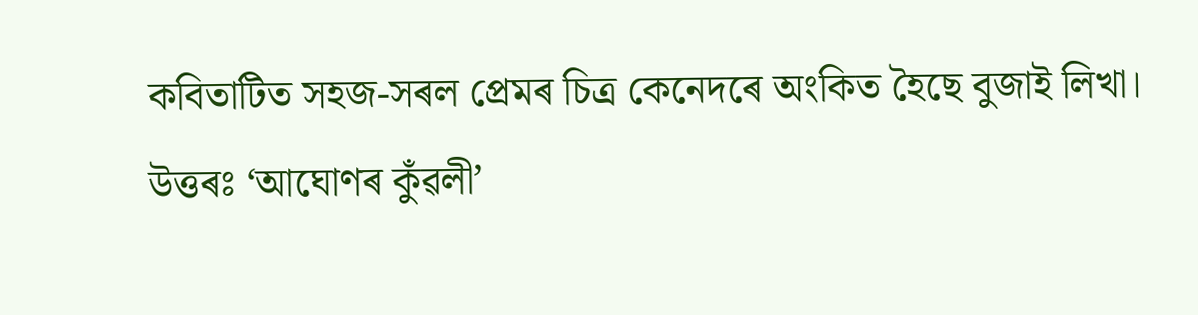কবিতাটিত সহজ-সৰল প্ৰেমৰ চিত্ৰ কেনেদৰে অংকিত হৈছে বুজাই লিখা।
উত্তৰঃ ‘আঘোণৰ কুঁৱলী’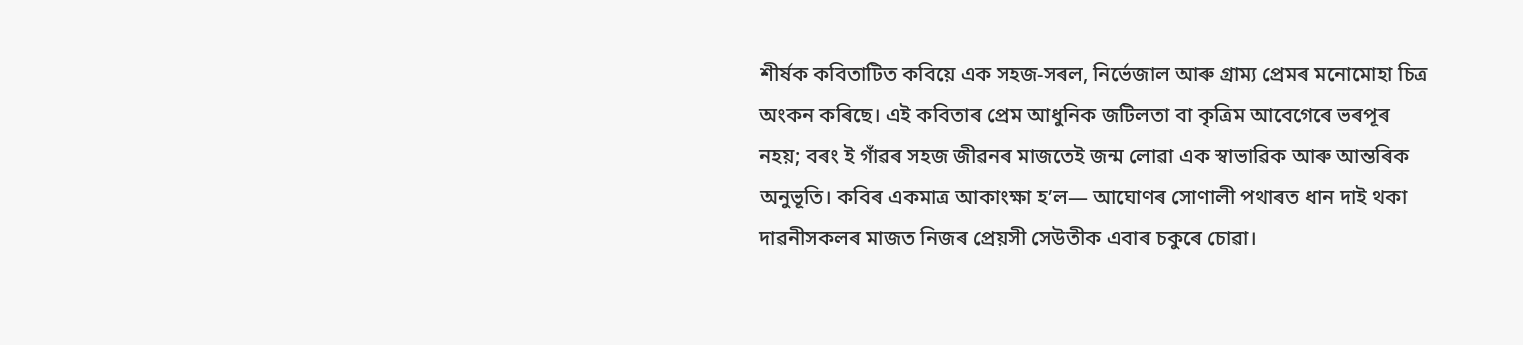শীৰ্ষক কবিতাটিত কবিয়ে এক সহজ-সৰল, নিৰ্ভেজাল আৰু গ্ৰাম্য প্ৰেমৰ মনোমোহা চিত্ৰ অংকন কৰিছে। এই কবিতাৰ প্ৰেম আধুনিক জটিলতা বা কৃত্ৰিম আবেগেৰে ভৰপূৰ নহয়; বৰং ই গাঁৱৰ সহজ জীৱনৰ মাজতেই জন্ম লোৱা এক স্বাভাৱিক আৰু আন্তৰিক অনুভূতি। কবিৰ একমাত্ৰ আকাংক্ষা হ’ল— আঘোণৰ সোণালী পথাৰত ধান দাই থকা দাৱনীসকলৰ মাজত নিজৰ প্ৰেয়সী সেউতীক এবাৰ চকুৰে চোৱা।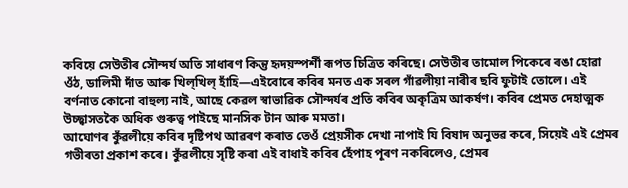কবিয়ে সেউতীৰ সৌন্দৰ্য অতি সাধাৰণ কিন্তু হৃদয়স্পৰ্শী ৰূপত চিত্ৰিত কৰিছে। সেউতীৰ তামোল পিকেৰে ৰঙা হোৱা ওঁঠ, ডালিমী দাঁত আৰু খিল্খিল্ হাঁহি—এইবোৰে কবিৰ মনত এক সৰল গাঁৱলীয়া নাৰীৰ ছবি ফুটাই তোলে। এই বৰ্ণনাত কোনো বাহুল্য নাই, আছে কেৱল স্বাভাৱিক সৌন্দৰ্যৰ প্ৰতি কবিৰ অকৃত্ৰিম আকর্ষণ। কবিৰ প্ৰেমত দেহাত্মক উচ্ছ্বাসতকৈ অধিক গুৰুত্ব পাইছে মানসিক টান আৰু মমতা।
আঘোণৰ কুঁৱলীয়ে কবিৰ দৃষ্টিপথ আৱৰণ কৰাত তেওঁ প্ৰেয়সীক দেখা নাপাই যি বিষাদ অনুভৱ কৰে, সিয়েই এই প্ৰেমৰ গভীৰতা প্ৰকাশ কৰে। কুঁৱলীয়ে সৃষ্টি কৰা এই বাধাই কবিৰ হেঁপাহ পূৰণ নকৰিলেও, প্ৰেমৰ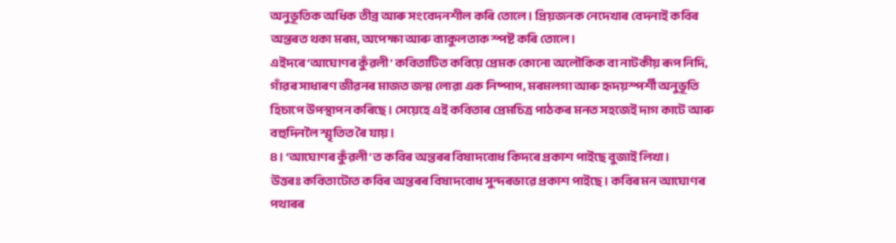অনুভূতিক অধিক তীব্ৰ আৰু সংবেদনশীল কৰি তোলে। প্ৰিয়জনক নেদেখাৰ বেদনাই কবিৰ অন্তৰত থকা মৰম, অপেক্ষা আৰু ব্যাকুলতাক স্পষ্ট কৰি তোলে।
এইদৰে ‘আঘোণৰ কুঁৱলী’ কবিতাটিত কবিয়ে প্ৰেমক কোনো অলৌকিক বা নাটকীয় ৰূপ নিদি, গাঁৱৰ সাধাৰণ জীৱনৰ মাজত জন্ম লোৱা এক নিষ্পাপ, মৰমলগা আৰু হৃদয়স্পৰ্শী অনুভূতি হিচাপে উপস্থাপন কৰিছে। সেয়েহে এই কবিতাৰ প্ৰেমচিত্র পাঠকৰ মনত সহজেই দাগ কাটে আৰু বহুদিনলৈ স্মৃতিত ৰৈ যায়।
৪। ‘আঘোণৰ কুঁৱলী’ ত কবিৰ অন্তৰৰ বিষাদবোধ কিদৰে প্ৰকাশ পাইছে বুজাই লিখা।
উত্তৰঃ কবিতাটোত কবিৰ অন্তৰৰ বিষাদবোধ সুন্দৰভাৱে প্ৰকাশ পাইছে। কবিৰ মন আঘোণৰ পথাৰৰ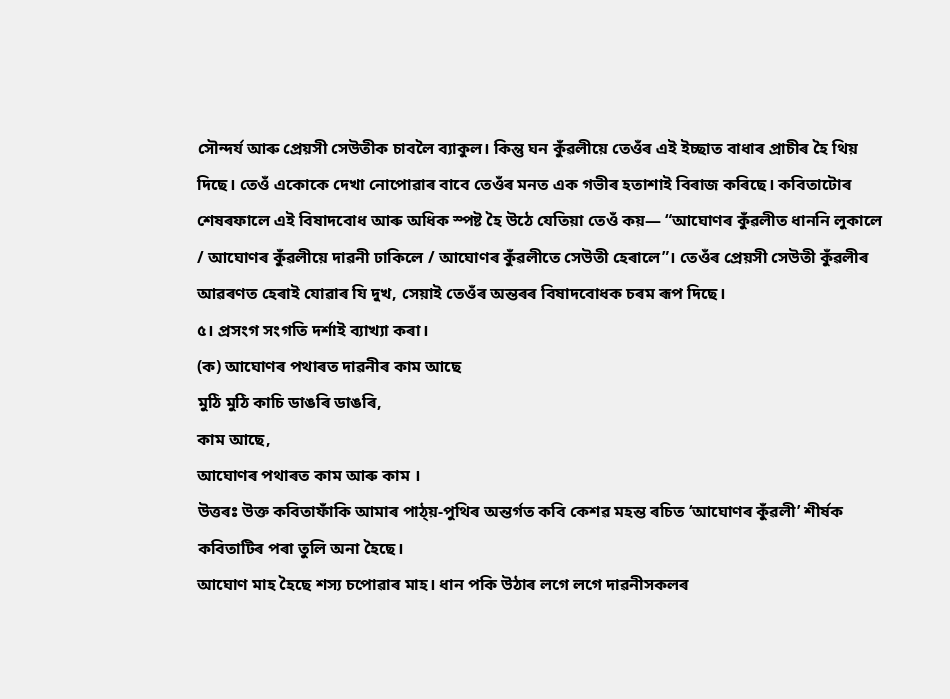সৌন্দৰ্য আৰু প্ৰেয়সী সেউতীক চাবলৈ ব্যাকুল। কিন্তু ঘন কুঁৱলীয়ে তেওঁৰ এই ইচ্ছাত বাধাৰ প্ৰাচীৰ হৈ থিয় দিছে। তেওঁ একোকে দেখা নোপোৱাৰ বাবে তেওঁৰ মনত এক গভীৰ হতাশাই বিৰাজ কৰিছে। কবিতাটোৰ শেষৰফালে এই বিষাদবোধ আৰু অধিক স্পষ্ট হৈ উঠে যেতিয়া তেওঁ কয়— “আঘোণৰ কুঁৱলীত ধাননি লুকালে / আঘোণৰ কুঁৱলীয়ে দাৱনী ঢাকিলে / আঘোণৰ কুঁৱলীতে সেউতী হেৰালে”। তেওঁৰ প্ৰেয়সী সেউতী কুঁৱলীৰ আৱৰণত হেৰাই যোৱাৰ যি দুখ, সেয়াই তেওঁৰ অন্তৰৰ বিষাদবোধক চৰম ৰূপ দিছে।
৫। প্রসংগ সংগতি দৰ্শাই ব্যাখ্যা কৰা।
(ক) আঘোণৰ পথাৰত দাৱনীৰ কাম আছে
মুঠি মুঠি কাচি ডাঙৰি ডাঙৰি,
কাম আছে,
আঘোণৰ পথাৰত কাম আৰু কাম ।
উত্তৰঃ উক্ত কবিতাফাঁকি আমাৰ পাঠ্য়-পুথিৰ অন্তৰ্গত কবি কেশৱ মহন্ত ৰচিত ‘আঘোণৰ কুঁৱলী’ শীৰ্ষক কবিতাটিৰ পৰা তুলি অনা হৈছে।
আঘোণ মাহ হৈছে শস্য চপোৱাৰ মাহ। ধান পকি উঠাৰ লগে লগে দাৱনীসকলৰ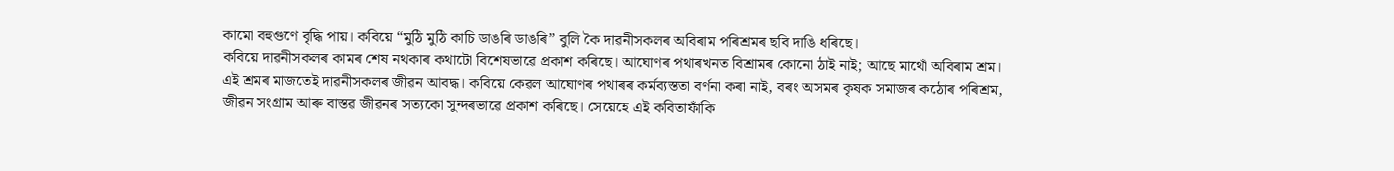কামো বহুগুণে বৃদ্ধি পায়। কবিয়ে “মুঠি মুঠি কাচি ডাঙৰি ডাঙৰি” বুলি কৈ দাৱনীসকলৰ অবিৰাম পৰিশ্ৰমৰ ছবি দাঙি ধৰিছে।
কবিয়ে দাৱনীসকলৰ কামৰ শেষ নথকাৰ কথাটো বিশেষভাৱে প্ৰকাশ কৰিছে। আঘোণৰ পথাৰখনত বিশ্ৰামৰ কোনো ঠাই নাই; আছে মাথোঁ অবিৰাম শ্ৰম। এই শ্ৰমৰ মাজতেই দাৱনীসকলৰ জীৱন আবদ্ধ। কবিয়ে কেৱল আঘোণৰ পথাৰৰ কৰ্মব্যস্ততা বৰ্ণনা কৰা নাই, বৰং অসমৰ কৃষক সমাজৰ কঠোৰ পৰিশ্ৰম, জীৱন সংগ্ৰাম আৰু বাস্তৱ জীৱনৰ সত্যকো সুন্দৰভাৱে প্ৰকাশ কৰিছে। সেয়েহে এই কবিতাফাঁকি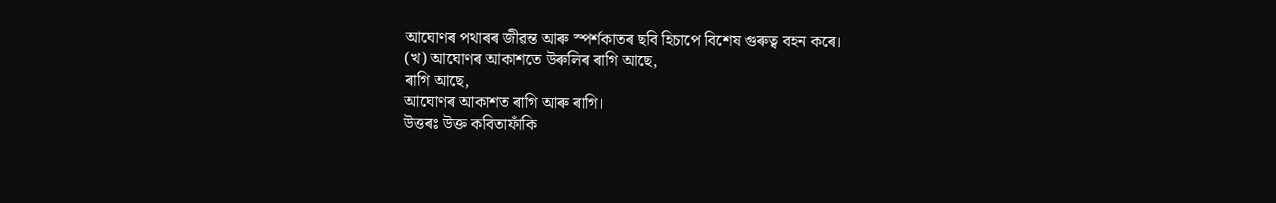আঘোণৰ পথাৰৰ জীৱন্ত আৰু স্পৰ্শকাতৰ ছবি হিচাপে বিশেষ গুৰুত্ব বহন কৰে।
(খ) আঘোণৰ আকাশতে উৰুলিৰ ৰাগি আছে,
ৰাগি আছে,
আঘোণৰ আকাশত ৰাগি আৰু ৰাগি।
উত্তৰঃ উক্ত কবিতাফাঁকি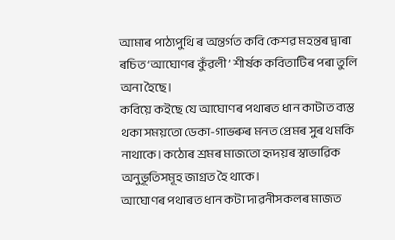আমাৰ পাঠ্যপুথি ৰ অন্তৰ্গত কবি কেশৱ মহন্তৰ দ্বাৰা ৰচিত ‘আঘোণৰ কুঁৱলী’ শীৰ্ষক কবিতাটিৰ পৰা তুলি অনা হৈছে।
কবিয়ে কইছে যে আঘোণৰ পথাৰত ধান কাটাত ব্যস্ত থকা সময়তো ডেকা-গাভৰুৰ মনত প্ৰেমৰ সুৰ থমকি নাথাকে। কঠোৰ শ্ৰমৰ মাজতো হৃদয়ৰ স্বাভাৱিক অনুভূতিসমূহ জাগ্ৰত হৈ থাকে।
আঘোণৰ পথাৰত ধান কটা দাৱনীসকলৰ মাজত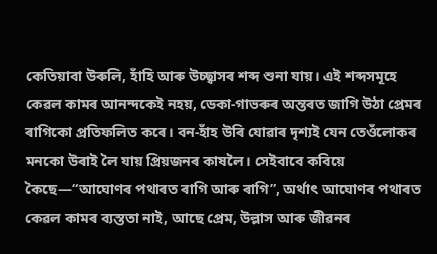কেতিয়াবা উৰুলি, হাঁহি আৰু উচ্ছ্বাসৰ শব্দ শুনা যায়। এই শব্দসমূহে কেৱল কামৰ আনন্দকেই নহয়, ডেকা-গাভৰুৰ অন্তৰত জাগি উঠা প্ৰেমৰ ৰাগিকো প্ৰতিফলিত কৰে। বন-হাঁহ উৰি যোৱাৰ দৃশ্যই যেন তেওঁলোকৰ মনকো উৰাই লৈ যায় প্ৰিয়জনৰ কাষলৈ। সেইবাবে কবিয়ে কৈছে—“আঘোণৰ পথাৰত ৰাগি আৰু ৰাগি”, অৰ্থাৎ আঘোণৰ পথাৰত কেৱল কামৰ ব্যস্ততা নাই, আছে প্ৰেম, উল্লাস আৰু জীৱনৰ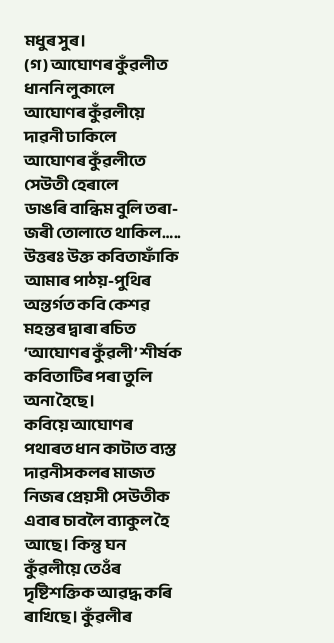মধুৰ সুৰ।
(গ) আঘোণৰ কুঁৱলীত ধাননি লুকালে
আঘোণৰ কুঁৱলীয়ে দাৱনী ঢাকিলে
আঘোণৰ কুঁৱলীতে সেউতী হেৰালে
ডাঙৰি বান্ধিম বুলি তৰা-জৰী তোলাতে থাকিল…..
উত্তৰঃ উক্ত কবিতাফাঁকি আমাৰ পাঠ্য়-পুথিৰ অন্তৰ্গত কবি কেশৱ মহন্তৰ দ্বাৰা ৰচিত ‘আঘোণৰ কুঁৱলী’ শীৰ্ষক কবিতাটিৰ পৰা তুলি অনা হৈছে।
কবিয়ে আঘোণৰ পথাৰত ধান কাটাত ব্যস্ত দাৱনীসকলৰ মাজত নিজৰ প্ৰেয়সী সেউতীক এবাৰ চাবলৈ ব্যাকুল হৈ আছে। কিন্তু ঘন কুঁৱলীয়ে তেওঁৰ দৃষ্টিশক্তিক আৱদ্ধ কৰি ৰাখিছে। কুঁৱলীৰ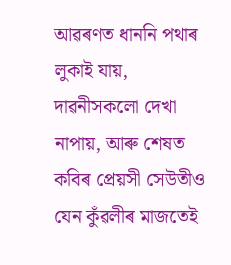আৱৰণত ধাননি পথাৰ লুকাই যায়, দাৱনীসকলো দেখা নাপায়, আৰু শেষত কবিৰ প্ৰেয়সী সেউতীও যেন কুঁৱলীৰ মাজতেই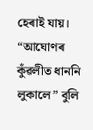হেৰাই যায়।
“আঘোণৰ কুঁৱলীত ধাননি লুকালে” বুলি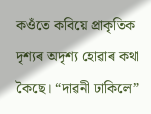কওঁতে কবিয়ে প্ৰাকৃতিক দৃশ্যৰ অদৃশ্য হোৱাৰ কথা কৈছে। “দাৱনী ঢাকিলে”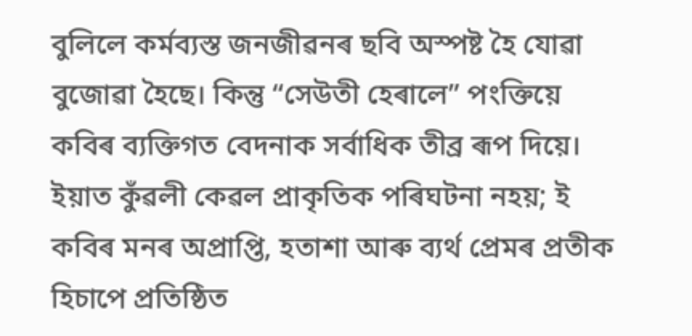বুলিলে কৰ্মব্যস্ত জনজীৱনৰ ছবি অস্পষ্ট হৈ যোৱা বুজোৱা হৈছে। কিন্তু “সেউতী হেৰালে” পংক্তিয়ে কবিৰ ব্যক্তিগত বেদনাক সৰ্বাধিক তীব্ৰ ৰূপ দিয়ে। ইয়াত কুঁৱলী কেৱল প্ৰাকৃতিক পৰিঘটনা নহয়; ই কবিৰ মনৰ অপ্ৰাপ্তি, হতাশা আৰু ব্যৰ্থ প্ৰেমৰ প্ৰতীক হিচাপে প্ৰতিষ্ঠিত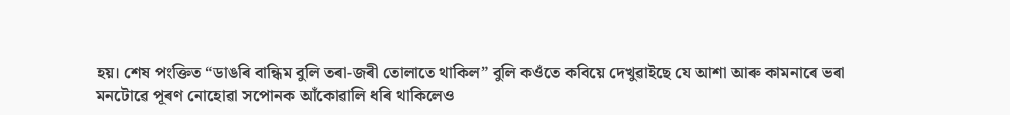হয়। শেষ পংক্তিত “ডাঙৰি বান্ধিম বুলি তৰা-জৰী তোলাতে থাকিল” বুলি কওঁতে কবিয়ে দেখুৱাইছে যে আশা আৰু কামনাৰে ভৰা মনটোৱে পূৰণ নোহোৱা সপোনক আঁকোৱালি ধৰি থাকিলেও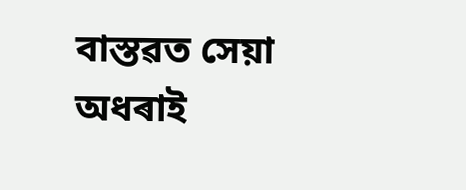বাস্তৱত সেয়া অধৰাই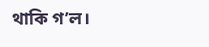থাকি গ’ল।